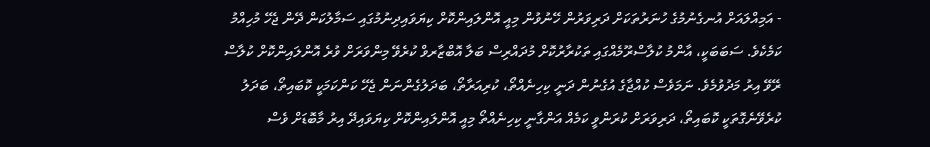- އަމިއްލައަށް އުނގެނުމުގެ ހުނަރުތަކަށް ދަރިވަރުން ހޭނުވުން މިއީ އޮންލައިންކޮށް ކިޔަވައިދިނުމުގައި ސަމާލުކަން ދޭން ޖެހޭ މުހިއްމު ކަމެކެވެ. ސަބަބަކީ، އާންމު ކުލާސްރޫމެއްގައި ތަކުރާރުކޮށް މުދައްރިސް ބަލާ އޮބްޒާރވް ކުރެވޭ މިންވަރަށް ވުރެ އޮންލައިންކޮށް ކުލާސް ރޭވޭ އިރު މަދުވުމެވެ. ނަމަވެސް ކުއްޖާގެ އުގެނުން ދަނީ ކިހިނެއްތޯ، ކުރިއަރާތޯ، ބަދަލުގެންނަން ޖެހޭ ކަންކަމަކީ ކޮބައިތޯ، ބަދަލު ކުރެވޭނެގޮތަކީ ކޮބައިތޯ، ދަރިވަރަށް ކުރަންވީ ކަމެއް އަންގާނީ ކިހިނެއްތޯ މިއީ އޮންލައިންކޮށް ކިޔަވައިދޭ އިރު މާބޮޑަށް ވެސް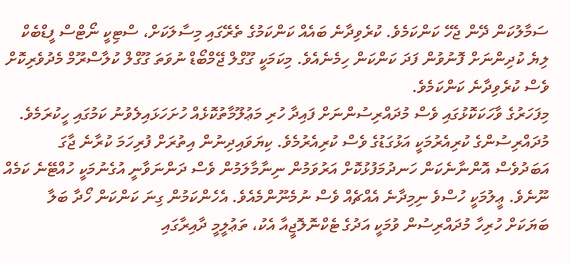ސަމާލުކަން ދޭން ޖެހޭ ކަންކަމެވެ. ކުރެވިދާނެ ބައެއް ކަންކަމުގެ ތެރޭގައި މިސާލަކަށް، ސްޓިކީ ނޯޓްސް ފީޑްބެކް ލިޔެ ކުދިންނަށް ފޮނުވުން ފަދަ ކަންކަން ހިމެނެއެވެ. މިކަމަކީ ގޫގްލް ޖޭމްބޯޑް ނުވަތަ ގޫގްލް ކުލާސްރޫމް މެދުވެރިކޮށް ވެސް ކުރެވިދާނެ ކަންކަމެވެ.
މިފަހަރުގެ ވާހަކަކޮޅުގައި ވެސް މުދައްރިސުންނަށް ފައިދާ ހުރި މަޢުލޫމާތުކޮޅެއް ހުށަހަޅައިލެވުނު ކަމުގައި ހީކުރަމެވެ. މުދައްރިސުންގެ ކުރިއެރުމަކީ އަޅުގަޑުގެ ވެސް ކުރިއެރުމެވެ. ކިޔަވައިދިނުން އިތުރަށް ފުރިހަމަ ކުރާނެ ޖާގަ އަބަދުވެސް އޮންނާނެކަން ހަނދުމަފުޅުކޮށް އަރުވަމުން ނިނާމާލަމުން ވެސް ދަންނަވާނީ އުގެނުމަކީ ހުއްޓޭނެ ކަމެއް ނޫނެވެ. ޢީލުމަކީ ހުސްވެ ނިމިދާނެ އެއްޗެއް ވެސް ނުމެނޫންމެއެވެ. އެހެންކަމުން ގިނަ ކަންކަން ހޯދާ ބަލާ ބަޔަކަށް ހުރިހާ މުދައްރިސުން ވުމަކީ އަދުގެ ޓެކްނޮލޮޖީއާ އެކު، ތަޢުލީމީ ދާއިރާގައި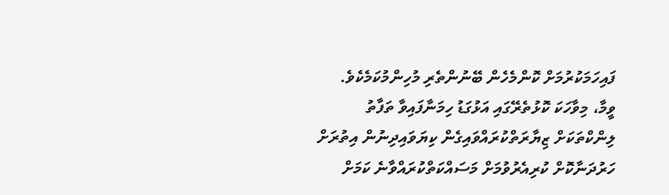ފައިހަމަކުރުމަށް ކޮންމެހެން ބޭނުންތެރި މުހިންމުކަމެކެވެ. ވީމާ، މިވާހަކަ ކޮޅުތެރޭގައި އަޅުގަޑު ހިމަނާފައިވާ ތަފާތު ލިންކްތަކަށް ޒިޔާރަތްކުރައްވައިގެން ކިޔަވައިދިނުން އިތުރަށް ހަރުދަނާކޮށް ކުރިއެރުވުމަށް މަސައްކަތްކުރައްވާނެ ކަމަށް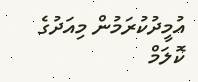އުމީދުކުރަމުން މިއަދުގެ ކޮލަމް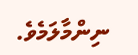ނިންމާލަމެވެ.